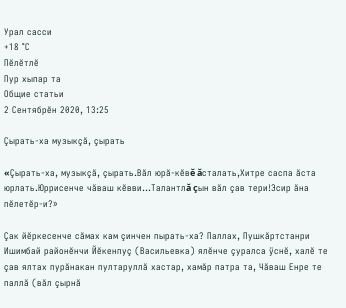Урал сасси
+18 °С
Пӗлӗтлӗ
Пур хыпар та
Общие статьи
2 Сентябрӗн 2020, 13:25

Çырать-ха музыкçă‚ çырать

«Çырать-ха‚ музыкçă‚ çырать.Вăл юрă-кĕвĕ ăсталать‚Хитре саспа ăста юрлать.Юррисенче чăваш кĕвви...Талантлă çын вăл çав тери!Эсир ăна пĕлетĕр-и?»

Çак йĕркесенче сăмах кам çинчен пырать-ха? Паллах‚ Пушкăртстанри Ишимбай районĕнчи Йĕкенпуç (Васильевка) ялĕнче çуралса ÿснĕ‚ халĕ те çав ялтах пурăнакан пултаруллă хастар‚ хамăр патра та‚ Чăваш Енре те паллă (вăл çырнă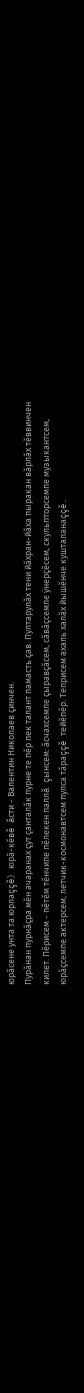юрăсене унта та юрлаççĕ) юрă-кĕвĕ ăсти - Валентин Николаев çинчен.
Пурăнан пурнăçра мĕн ачаранах çут çанталăк пурне те пĕр пек талант памасть çав. Пултарулăх тени йăхран-йăха пыракан вăрлăх тĕввинчен килет. Пĕрисем - пĕтĕм тĕнчипе пĕлекен паллă çынсем: ăсчахсемпе çыравçăсем‚ сăвăçсемпе ÿнерçĕсем‚ скульпторсемпе музыкантсем‚ юрăçсемпе актерсем‚ летчик-космонавтсем пулса тăраççĕ тейĕпĕр. Теприсем ахаль халăх йышĕнче кушталанаççĕ.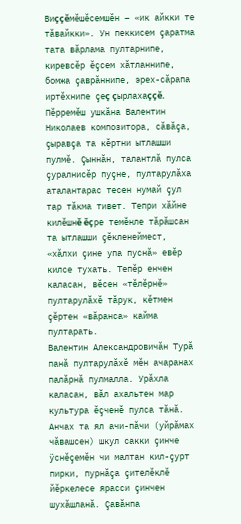Виççĕмĕшĕсемшĕн – «ик айкки те тăвайкки». Ун пеккисем çаратма тата вăрлама пултарнипе‚ киревсĕр ĕçсем хăтланнипе‚ бомжа çаврăннипе‚ эрех-сăрапа иртĕхнипе çеç çырлахаççĕ. Пĕрремĕш ушкăна Валентин Николаев композитора‚ сăвăçа‚ çыравçа та кĕртни ытлашши пулмĕ. Çыннăн, талантлă пулса çуралнисĕр пуçне, пултарулăха аталантарас тесен нумай çул тар тăкма тивет. Тепри хăйне килĕшнĕ ĕçре темĕнле тăрăшсан та ытлашши çĕкленеймест‚ «хăлхи çине упа пуснă» евĕр килсе тухать. Тепĕр енчен каласан‚ вĕсен «тĕлĕрнĕ» пултарулăхĕ тăрук‚ кĕтмен çĕртен «вăранса» кайма пултарать.
Валентин Александровичăн Турă панă пултарулăхĕ мĕн ачаранах палăрнă пулмалла. Урăхла каласан‚ вăл ахальтен мар культура ĕçченĕ пулса тăнă. Анчах та ял ачи-пăчи (уйрăмах чăвашсен) шкул сакки çинче ÿснĕçемĕн чи малтан кил-çурт пирки‚ пурнăçа çителĕклĕ йĕркелесе ярасси çинчен шухăшланă. Çавăнпа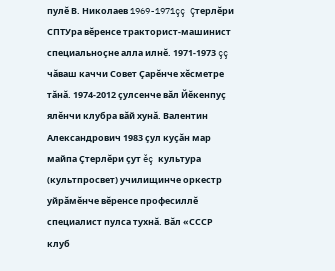пулĕ В. Николаев 1969-1971çç Çтерлĕри СПТУра вĕренсе тракторист-машинист специальноçне алла илнĕ. 1971-1973 çç чăваш каччи Совет Çарĕнче хĕсметре тăнă. 1974-2012 çулсенче вăл Йĕкенпуç ялĕнчи клубра вăй хунă. Валентин Александрович 1983 çул куçăн мар майпа Çтерлĕри çут ĕç культура (культпросвет) училищинче оркестр уйрăмĕнче вĕренсе професиллĕ специалист пулса тухнă. Вăл «СССР клуб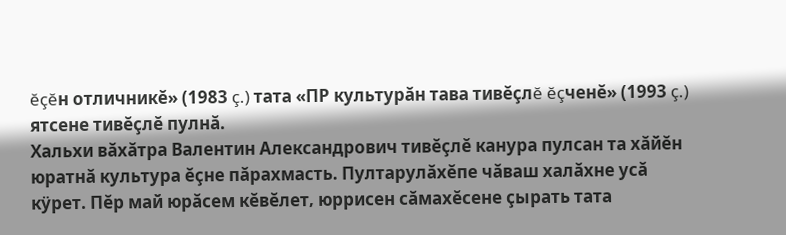ĕçĕн отличникĕ» (1983 ç.) тата «ПР культурăн тава тивĕçлĕ ĕçченĕ» (1993 ç.) ятсене тивĕçлĕ пулнă.
Хальхи вăхăтра Валентин Александрович тивĕçлĕ канура пулсан та хăйĕн юратнă культура ĕçне пăрахмасть. Пултарулăхĕпе чăваш халăхне усă кÿрет. Пĕр май юрăсем кĕвĕлет‚ юррисен сăмахĕсене çырать тата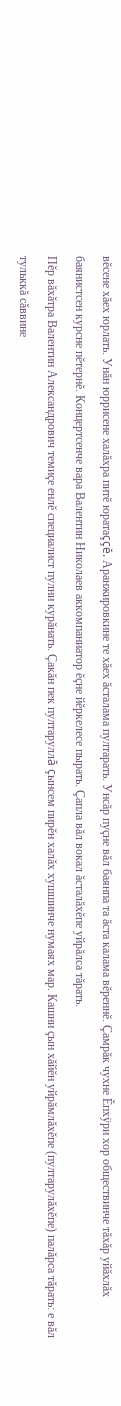вĕсене хăех юрлать. Унăн юррисене халăхра питĕ юратаççĕ. Аранжировкине те хăех ăсталама пултарать. Унсăр пуçне вăл баянпа та ăста калама вĕреннĕ. Çамрăк чухне Ĕпхÿри хор обществинче тăхăр уйăхлăх баянистсен курсне пĕтернĕ. Концертсенче вара Валентин Николаев аккомпаниатор ĕçне йĕркелесе пырать. Çапла вăл вокал ăсталăхĕпе уйрăлса тăрать.
Пĕр вăхăтра Валентин Александрович темиçе енлĕ специалист пулни курăнать. Çакăн пек пултаруллă çынсем пирĕн халăх хушшинче нумаях мар. Кашни çын хăйĕн уйрăмлăхĕпе (пултарулăхĕпе) палăрса тăрать: е вăл тульккă сăввине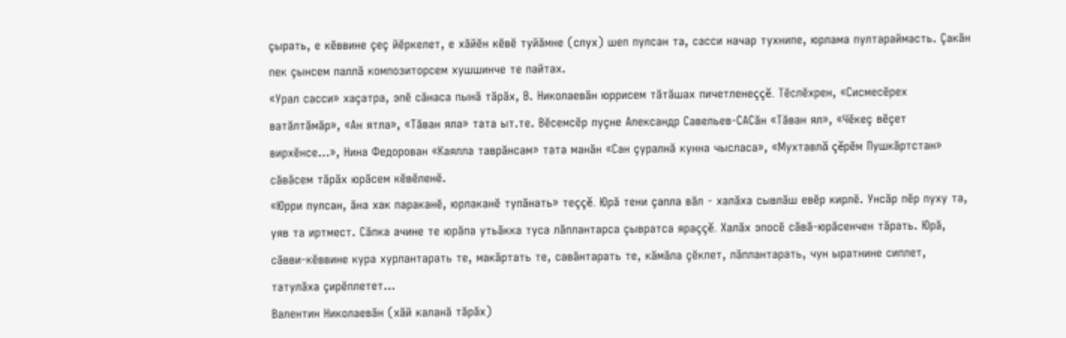çырать‚ е кĕввине çеç йĕркелет‚ е хăйĕн кĕвĕ туйăмне (слух) шеп пулсан та, сасси начар тухнипе, юрлама пултараймасть. Çакăн пек çынсем паллă композиторсем хушшинче те пайтах.
«Урал сасси» хаçатра‚ эпĕ сăнаса пынă тăрăх‚ В. Николаевăн юррисем тăтăшах пичетленеççĕ. Тĕслĕхрен‚ «Сисмесĕрех ватăлтăмăр»‚ «Ан ятла»‚ «Тăван яла» тата ыт.те. Вĕсемсĕр пуçне Александр Савельев-САСăн «Тăван ял»‚ «Чĕкеç вĕçет вирхĕнсе...»‚ Нина Федорован «Каялла таврăнсам» тата манăн «Сан çуралнă кунна чысласа»‚ «Мухтавлă çĕрĕм Пушкăртстан» сăвăсем тăрăх юрăсем кĕвĕленĕ.
«Юрри пулсан‚ ăна хак параканĕ, юрлаканĕ тупăнать» теççĕ. Юрă тени çапла вăл - халăха сывлăш евĕр кирлĕ. Унсăр пĕр пуху та‚ уяв та иртмест. Сăпка ачине те юрăпа утьăкка туса лăплантарса çывратса яраççĕ. Халăх эпосĕ сăвă-юрăсенчен тăрать. Юрă‚ сăвви-кĕввине кура хурлантарать те‚ макăртать те‚ савăнтарать те‚ кăмăла çĕклет‚ лăплантарать‚ чун ыратнине сиплет‚ татулăха çирĕплетет...
Валентин Николаевăн (хăй каланă тăрăх)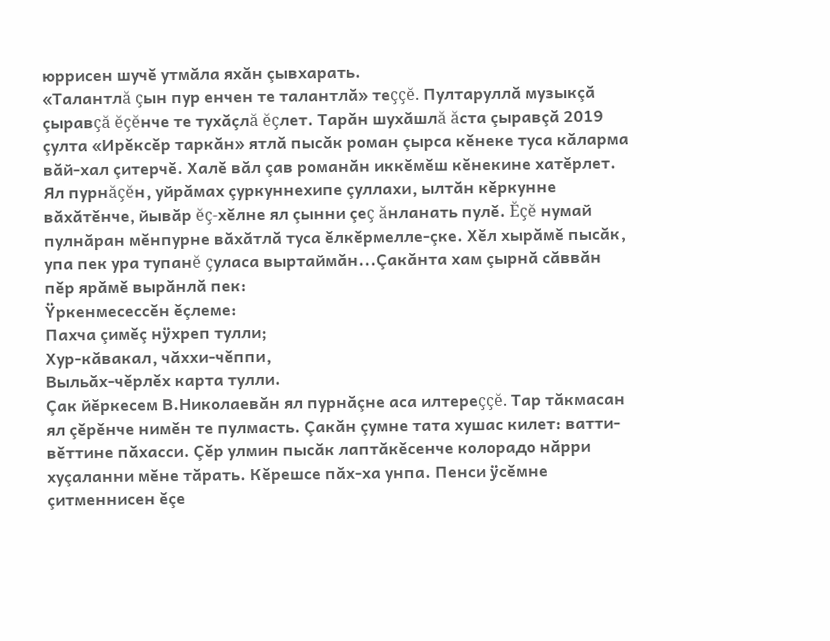юррисен шучĕ утмăла яхăн çывхарать.
«Талантлă çын пур енчен те талантлă» теççĕ. Пултаруллă музыкçă çыравçă ĕçĕнче те тухăçлă ĕçлет. Тарăн шухăшлă ăста çыравçă 2019 çулта «Ирĕксĕр таркăн» ятлă пысăк роман çырса кĕнеке туса кăларма вăй-хал çитерчĕ. Халĕ вăл çав романăн иккĕмĕш кĕнекине хатĕрлет.
Ял пурнăçĕн‚ уйрăмах çуркуннехипе çуллахи‚ ылтăн кĕркунне вăхăтĕнче, йывăр ĕç-хĕлне ял çынни çеç ăнланать пулĕ. Ĕçĕ нумай пулнăран мĕнпурне вăхăтлă туса ĕлкĕрмелле-çке. Хĕл хырăмĕ пысăк‚ упа пек ура тупанĕ çуласа выртаймăн...Çакăнта хам çырнă сăввăн пĕр ярăмĕ вырăнлă пек:
Ÿркенмесессĕн ĕçлеме:
Пахча çимĕç нÿхреп тулли;
Хур-кăвакал‚ чăххи-чĕппи‚
Выльăх-чĕрлĕх карта тулли.
Çак йĕркесем В.Николаевăн ял пурнăçне аса илтереççĕ. Тар тăкмасан ял çĕрĕнче нимĕн те пулмасть. Çакăн çумне тата хушас килет: ватти-вĕттине пăхасси. Çĕр улмин пысăк лаптăкĕсенче колорадо нăрри хуçаланни мĕне тăрать. Кĕрешсе пăх-ха унпа. Пенси ÿсĕмне çитменнисен ĕçе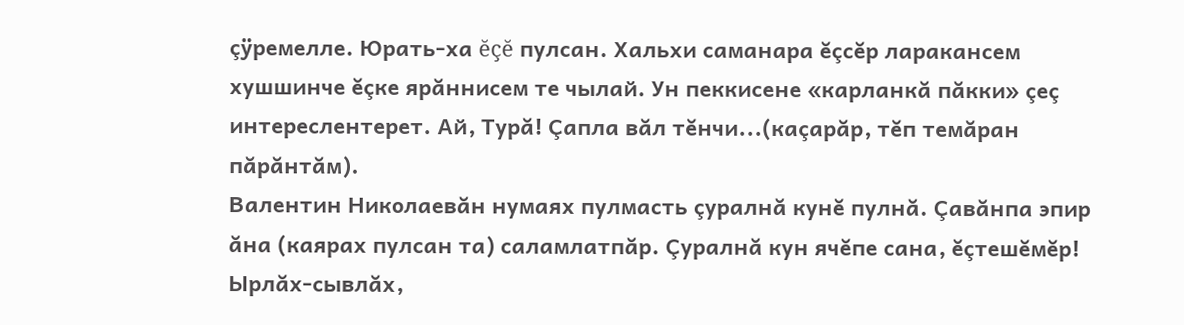çÿремелле. Юрать-ха ĕçĕ пулсан. Хальхи саманара ĕçсĕр ларакансем хушшинче ĕçке ярăннисем те чылай. Ун пеккисене «карланкă пăкки» çеç интереслентерет. Ай‚ Турă! Çапла вăл тĕнчи...(каçарăр‚ тĕп темăран пăрăнтăм).
Валентин Николаевăн нумаях пулмасть çуралнă кунĕ пулнă. Çавăнпа эпир ăна (каярах пулсан та) саламлатпăр. Çуралнă кун ячĕпе сана‚ ĕçтешĕмĕр! Ырлăх-сывлăх‚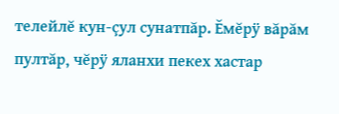телейлĕ кун-çул сунатпăр. Ĕмĕрÿ вăрăм пултăр‚ чĕрÿ яланхи пекех хастар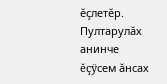ĕçлетĕр. Пултарулăх анинче ĕçÿсем ăнсах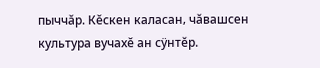пыччăр. Кĕскен каласан‚ чăвашсен культура вучахĕ ан сÿнтĕр.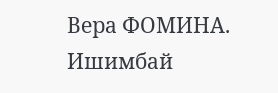Вера ФОМИНА.
Ишимбай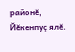районĕ, Йĕкенпуç ялĕ.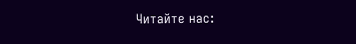Читайте нас: